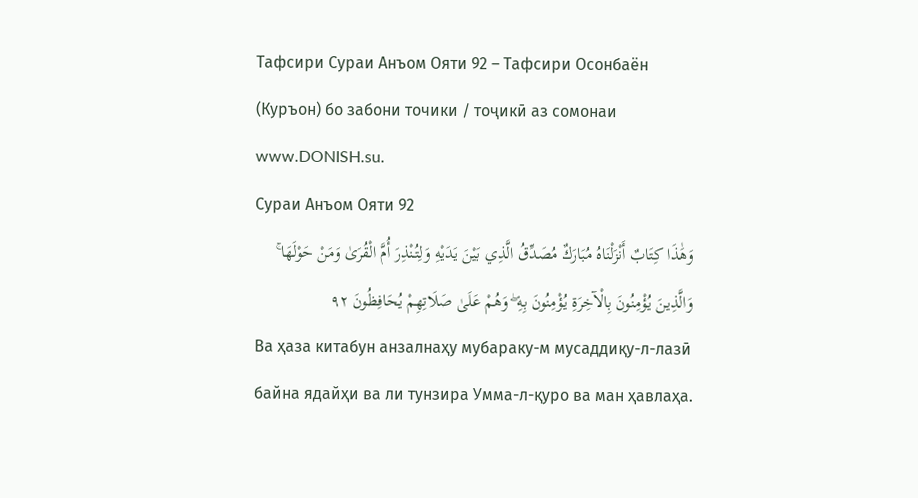Тафсири Сураи Анъом Ояти 92 – Тафсири Осонбаён (Куръон) бо забони точики / тоҷикӣ аз сомонаи www.DONISH.su.
Сураи Анъом Ояти 92
وَهَٰذَا كِتَابٌ أَنْزَلْنَاهُ مُبَارَكٌ مُصَدِّقُ الَّذِي بَيْنَ يَدَيْهِ وَلِتُنْذِرَ أُمَّ الْقُرَىٰ وَمَنْ حَوْلَهَا ۚ وَالَّذِينَ يُؤْمِنُونَ بِالْآخِرَةِ يُؤْمِنُونَ بِهِ ۖ وَهُمْ عَلَىٰ صَلَاتِهِمْ يُحَافِظُونَ ٩٢
Ва ҳаза китабун анзалнаҳу мубараку-м мусаддиқу-л-лазӣ байна ядайҳи ва ли тунзира Умма-л-қуро ва ман ҳавлаҳа.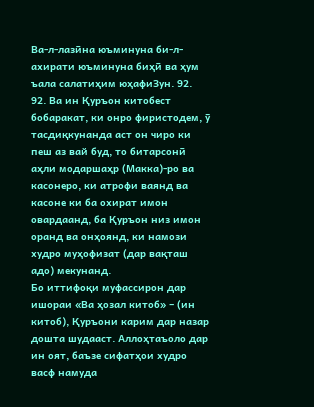Ва-л-лазӣна юъминуна би-л-ахирати юъминуна биҳӣ ва ҳум ъала салатиҳим юҳафиЗун. 92.
92. Ва ин Қуръон китобест бобаракат, ки онро фиристодем, ӯ тасдиқкунанда аст он чиро ки пеш аз вай буд, то битарсонӣ аҳли модаршаҳр (Макка)-ро ва касонеро, ки атрофи ваянд ва касоне ки ба охират имон овардаанд, ба Қуръон низ имон оранд ва онҳоянд, ки намози худро муҳофизат (дар вақташ адо) мекунанд.
Бо иттифоқи муфассирон дар ишораи «Ва ҳозал китоб» – (ин китоб), Қуръони карим дар назар дошта шудааст. Аллоҳтаъоло дар ин оят, баъзе сифатҳои худро васф намуда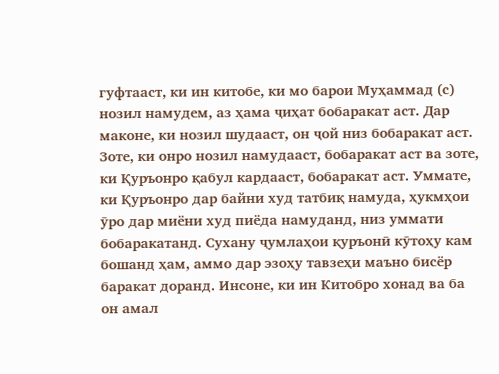гуфтааст, ки ин китобе, ки мо барои Муҳаммад (с) нозил намудем, аз ҳама ҷиҳат бобаракат аст. Дар маконе, ки нозил шудааст, он ҷой низ бобаракат аст. Зоте, ки онро нозил намудааст, бобаракат аст ва зоте, ки Қуръонро қабул кардааст, бобаракат аст. Уммате, ки Қуръонро дар байни худ татбиқ намуда, ҳукмҳои ӯро дар миёни худ пиёда намуданд, низ уммати бобаракатанд. Сухану ҷумлаҳои қуръонӣ кӯтоҳу кам бошанд ҳам, аммо дар эзоҳу тавзеҳи маъно бисёр баракат доранд. Инсоне, ки ин Китобро хонад ва ба он амал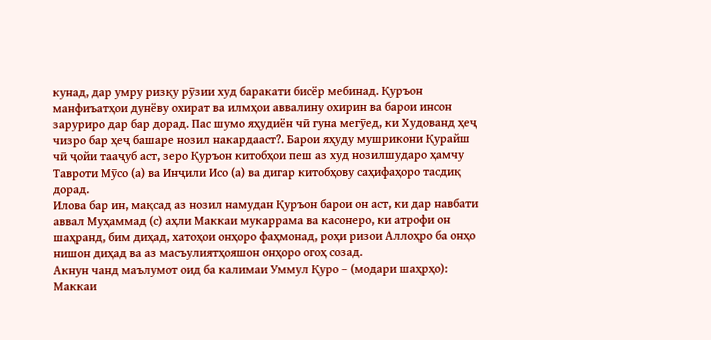кунад, дар умру ризқу рӯзии худ баракати бисёр мебинад. Қуръон манфиъатҳои дунёву охират ва илмҳои аввалину охирин ва барои инсон заруриро дар бар дорад. Пас шумо яҳудиён чӣ гуна мегӯед, ки Худованд ҳеҷ чизро бар ҳеҷ башаре нозил накардааст?. Барои яҳуду мушрикони Қурайш чӣ ҷойи тааҷуб аст, зеро Қуръон китобҳои пеш аз худ нозилшударо ҳамчу Тавроти Мӯсо (а) ва Инҷили Исо (а) ва дигар китобҳову саҳифаҳоро тасдиқ дорад.
Илова бар ин, мақсад аз нозил намудан Қуръон барои он аст, ки дар навбати аввал Муҳаммад (с) аҳли Маккаи мукаррама ва касонеро, ки атрофи он шаҳранд, бим диҳад, хатоҳои онҳоро фаҳмонад, роҳи ризои Аллоҳро ба онҳо нишон диҳад ва аз масъулиятҳояшон онҳоро огоҳ созад.
Акнун чанд маълумот оид ба калимаи Уммул Қуро – (модари шаҳрҳо): Маккаи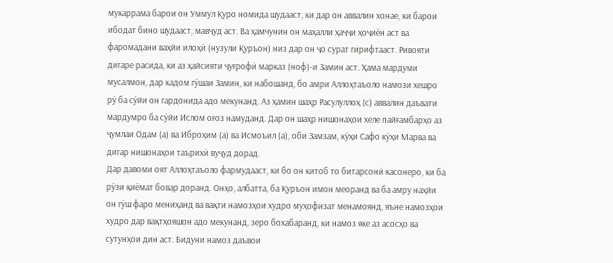мукаррама барои он Уммул Қуро номида шудааст, ки дар он аввалин хонае, ки барои ибодат бино шудааст, мавҷуд аст. Ва ҳамчунин он маҳалли ҳаҷҷи ҳоҷиён аст ва фаромадани ваҳйи илоҳӣ (нузули Қуръон) низ дар он ҷо сурат гирифтааст. Ривояти дигаре расида, ки аз ҳайсияти ҷуғрофӣ марказ (ноф)-и Замин аст. Ҳама мардуми мусалмон, дар кадом гӯшаи Замин, ки набошанд, бо амри Аллоҳтаъоло намози хешро рӯ ба сӯйи он гардонида адо мекунанд. Аз ҳамин шаҳр Расулуллоҳ (с) аввалин даъвати мардумро ба сӯйи Ислом оғоз намуданд. Дар он шаҳр нишонаҳои хеле пайғамбарҳо аз ҷумлаи Одам (а) ва Иброҳим (а) ва Исмоъил (а), оби Замзам, кӯҳи Сафо кӯҳи Марва ва дигар нишонаҳои таърихӣ вуҷуд дорад.
Дар давоми оят Аллоҳтаъоло фармудааст, ки бо он китоб то битарсонӣ касонеро, ки ба рӯзи қиёмат бовар доранд. Онҳо, албатта, ба Қуръон имон меоранд ва ба амру наҳйи он гӯш фаро мениҳанд ва вақти намозҳои худро муҳофизат менамоянд, яъне намозҳои худро дар вақтҳояшон адо мекунанд, зеро бохабаранд, ки намоз яке аз асосҳо ва сутунҳои дин аст. Бидуни намоз даъвои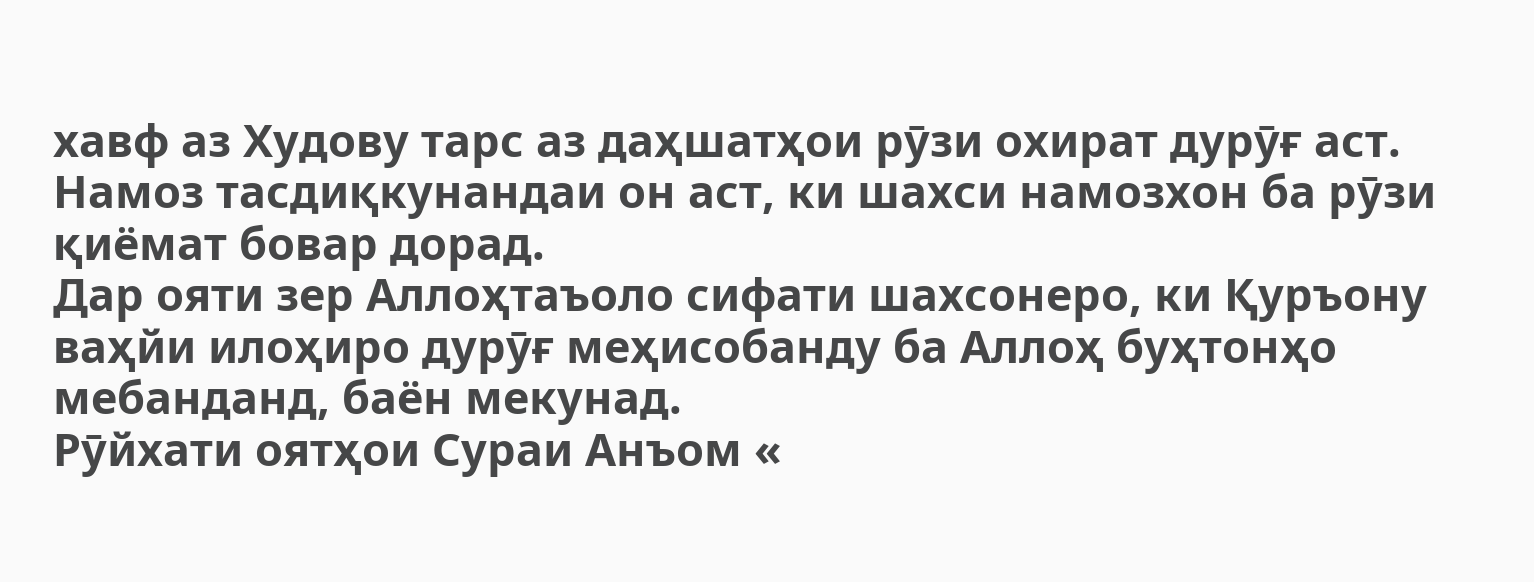хавф аз Худову тарс аз даҳшатҳои рӯзи охират дурӯғ аст. Намоз тасдиқкунандаи он аст, ки шахси намозхон ба рӯзи қиёмат бовар дорад.
Дар ояти зер Аллоҳтаъоло сифати шахсонеро, ки Қуръону ваҳйи илоҳиро дурӯғ меҳисобанду ба Аллоҳ буҳтонҳо мебанданд, баён мекунад.
Рӯйхати оятҳои Сураи Анъом «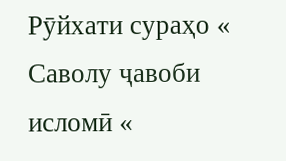Рӯйхати сураҳо «
Саволу ҷавоби исломӣ «